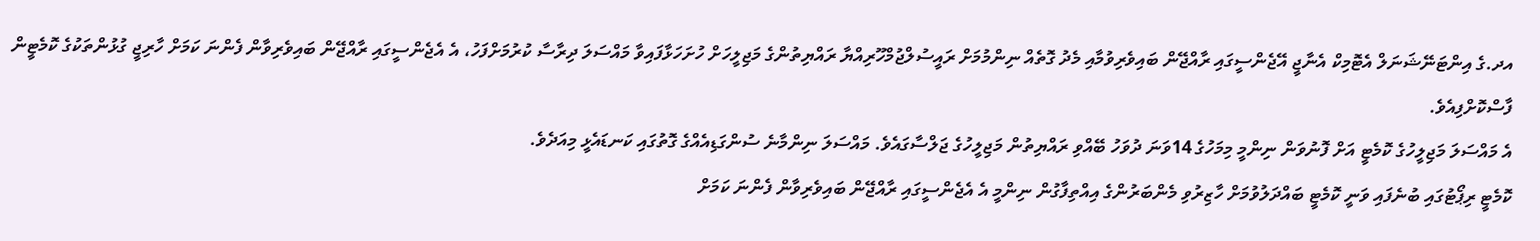އދ.ގެ އިންޓަނޭޝަނަލް އެޓޮމިކް އެނާޖީ އޭޖެންސީގައި ރާއްޖޭން ބައިވެރިވުމާއި މެދު ގޮތެއް ނިންމުމަށް ރައީސުލްޖުމްހޫރިއްޔާ ރައްޔިތުންގެ މަޖިލީހަށް ހުށަހަޅާފައިވާ މައްސަލަ ދިރާސާ ކުރުމަށްފަހު، އެ އެޖެންސީގައި ރާއްޖޭން ބައިވެރިވާން ފެންނަ ކަމަށް ހާރިޖީ ގުޅުންތަކުގެ ކޮމެޓީން ފާސްކޮށްފިއެވެ.
އެ މައްސަލަ މަޖިލީހުގެ ކޮމެޓީ އަށް ފޮނުވަން ނިންމީ މިމަހުގެ 14ވަނަ ދުވަހު ބޭއްވި ރައްޔިތުން މަޖިލީހުގެ ޖަލްސާގައެވެ. މައްސަލަ ނިންމާނެ ސުންގަޑިއެއްގެ ގޮތުގައި ކަނޑައެޅީ މިއަދެވެ.
ކޮމެޓީ ރިޕޯޓުގައި ބުނެފައި ވަނީ ކޮމެޓީ ބައްދަލުވުމަށް ހާޒިރުވި މެންބަރުންގެ އިއްތިފާގުން ނިންމީ އެ އެޖެންސީގައި ރާއްޖޭން ބައިވެރިވާން ފެންނަ ކަމަށް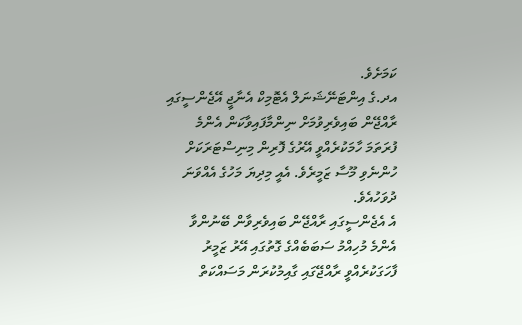ކަމަށެވެ.
އދ.ގެ އިންޓަނޭޝަނަލް އެޓޮމިކް އެނާޖީ އޭޖެންސީގައި ރާއްޖޭން ބައިވެރިވުމަށް ނިންމާފައިވާކަން އެންމެ ފުރަތަމަ ހާމަކުރެއްވީ އޭރުގެ ފޮރިން މިނިސްޓަރަކަށް ހުންނެވި މޫސާ ޒަމީރެވެ. އެއީ މިދިޔަ މަހުގެ އެއްވަނަ ދުވަހުއެވެ.
އެ އެޖެންސީގައި ރާއްޖޭން ބައިވެރިވާން ބޭނުންވާ އެންމެ މުހިއްމު ސަބަބެއްގެ ގޮތުގައި އޭރު ޒަމީރު ފާހަގަކުރެއްވީ ރާއްޖޭގައި ގާއިމުކުރަން މަސައްކަތް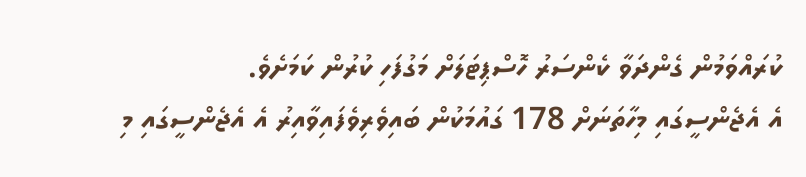ކުރައްވަމުން ގެންދަވާ ކެންސަރު ހޮސްޕިޓަލަށް މަގުފަހި ކުރުން ކަމަށެވެ.
އެ އެޖެންސީގައި މިހާތަނަށް 178 ގައުމަކުން ބައިވެރިވެފައިވާއިރު އެ އެޖެންސީގައި މި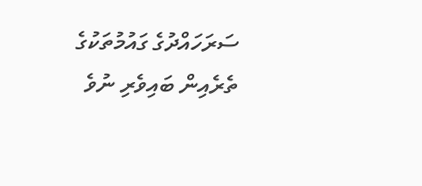ސަރަހައްދުގެ ގައުމުތަކުގެ ތެރެއިން ބައިވެރި ނުވެ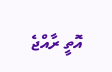އޮތީ ރާއްޖެ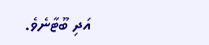އަދި ބޫޓާނެވެ.